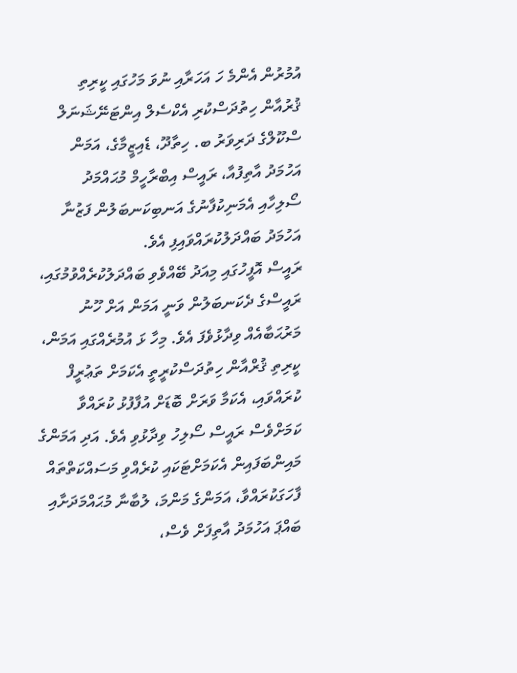އުމުރުން އެންމެ ހަ އަހަރާއި ނުވަ މަހުގައި ކީރިތި ޤުރުއާން ހިތުދަސްކުރި އެކްސެލް އިންޓަނޭޝަނަލް ސްކޫލްގެ ދަރިވަރު ބ. ހިތާދޫ، ޑެއިޒީމާގެ، އަމަން އަހުމަދު އާތިފުއާ، ރައީސް އިބްރާހީމް މުޙައްމަދު ސޯލިހާއި އެމަނިކުފާނުގެ އަނބިކަނބަލުން ފަޒުނާ އަހުމަދު ބައްދަލުކުރައްވައިފި އެވެ.
ރައީސް އޮފީހުގައި މިއަދު ބޭއްވެވި ބައްދަލުކުރެއްވުމުގައި، ރައީސްގެ ދެކަނބަލުން ވަނީ އަމަން އަށް ހޫނު މަރުޙަބާއެއް ވިދާޅުވެފަ އެވެ. މިހާ ޅަ އުމުރެއްގައި އަމަން، ކީރިތި ޤުރްއާން ހިތުދަސްކުރީތީ އެކަމަށް ތަޢުރީފް ކުރައްވައި، އެކަމާ ވަރަށް ބޮޑަށް އުފާފުޅު ކުރައްވާ ކަމަށްވެސް ރައީސް ސޯލިހު ވިދާޅުވި އެވެ. އަދި އަމަންގެ މައިންބަފައިން އެކަމަށްޓަކައި ކުރެއްވި މަސައްކަތްތައް ފާހަގަކުރައްވާ، އަމަންގެ މަންމަ، ލުބާނާ މުޙައްމަދަށާއި ބައްޕަ އަހުމަދު އާތިފަށް ވެސް،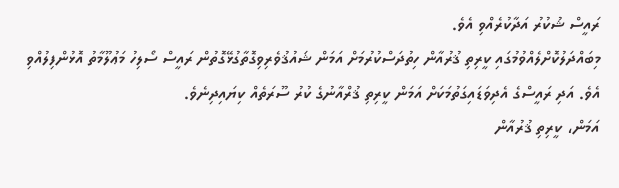ރައީސް ޝުކުރު އަދާކުރެއްވި އެވެ.
މިބައްދަލުކޮށްލެއްވުމުގައި ކީރިތި ޤުރުއާން ހިތުދަސްކުރުމަށް އަމަން ޝައުޤުވެރިވިގޮތާގުޅޭގޮތުން ރައީސް ސޯލިހު މަޢުލޫމާތު އޮޅުންފިލުއްވި އެވެ. އަދި ރައީސްގެ އެދިވަޑައިގަތުމަކަށް އަމަން ކީރިތި ޤުރްއާނުގެ ކުރު ސޫރަތެއް ކިޔައިދިނެވެ.
އަމަން، ކީރިތި ޤުރުއާން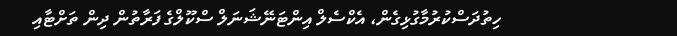ހިތުދަސްކުރުމާގުޅިގެން، އެކްސެލް އިންޓަނޭޝަނަލް ސްކޫލްގެ ފަރާތުން ދިން ތަށްޓާއި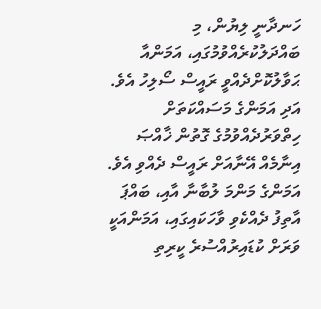ހަނދާނީ ލިޔުން، މި ބައްދަލުކުރެއްވުމުގައި، އަމަންއާ ޙަވާލުކޮށްދެއްވީ ރައީސް ސޯލިހު އެވެ. އަދި އަމަންގެ މަސައްކަތަށް ހިތްވަރުދެއްވުމުގެ ގޮތުން ޚާއްޞަ އިނާމެއް އޭނާއަށް ރައީސް ދެއްވި އެވެ.
އަމަންގެ މަންމަ ލުބާނާ އާއި، ބައްޕަ އާތިފު ދެއްކެވި ވާހަކައިގައި، އަމަންއަކީ ވަރަށް ކުޑައިރުއްސުރެ ކީރިތި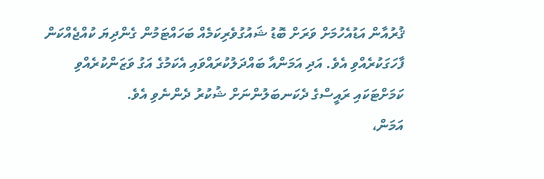ޤުރުއާން އަޑުއެހުމަށް ވަރަށް ބޮޑު ޝައުގުވެރިކަމެއް ބަހައްޓަމުން ގެންދިޔަ ކުއްޖެއްކަން ފާހަގަކުރެއްވި އެވެ. އަދި އަމަންއާ ބައްދަލުކުރައްވައި އެކަމުގެ އަގު ވަޒަންކުރެއްވި ކަމަށްޓަކައި ރައީސްގެ ދެކަނބަލުންނަށް ޝުކުރު ދެންނެވި އެވެ.
އަމަން،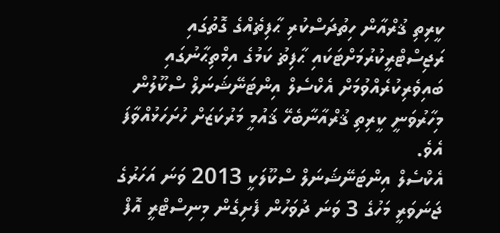ކީރިތި ޤުރްއާން ހިތުދަސްކުރި ޙާފިޡެއްގެ ގޮތުގައި ރަޖިސްޓްރީކުރުމަށްޓަކައި ޙާފިޡު ކަމުގެ އިމްތިޙާނުގައި ބައިވެރިކުރެއްވުމަށް އެކްސެލް އިންޓަނޭޝަނަލް ސްކޫލުން މިހާރުވަނީ ކީރިތި ޤުރްއާނާބެހޭ ޤައުމީ މަރުކަޒަށް ހުށަހަޅުއްވާފަ އެވެ.
އެކްސެލް އިންޓަނޭޝަނަލް ސްކޫލަކީ 2013 ވަނަ އަހަރުގެ ޖަނަވަރީ މަހުގެ 3 ވަނަ ދުވަހުން ފެށިގެން މިނިސްޓްރީ އޮފް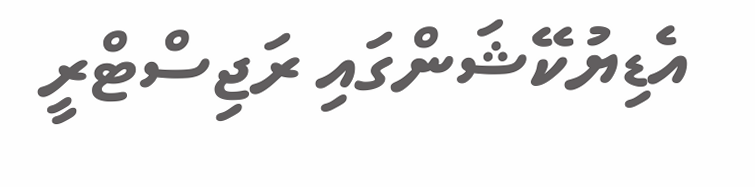އެޑިޔުކޭޝަންގައި ރަޖިސްޓްރީ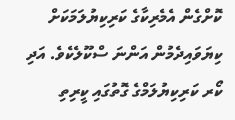ކޮށްގެން އެމެރިކާގެ ކަރިކިޔުލަމަކަށް ކިޔަވައިދެމުން އަންނަ ސްކޫލެކެވެ. އަދި ކޯރ ކަރިކިޔުލަމްގެ ގޮތުގައި ކީރިތި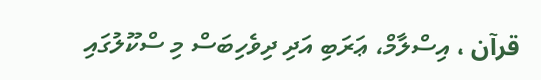قرآن ، އިސްލާމް، ޢަރަބި އަދި ދިވެހިބަސް މި ސްކޫލުގައި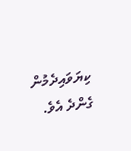ކިޔަވައިދެމުން ގެންދެ އެވެ.